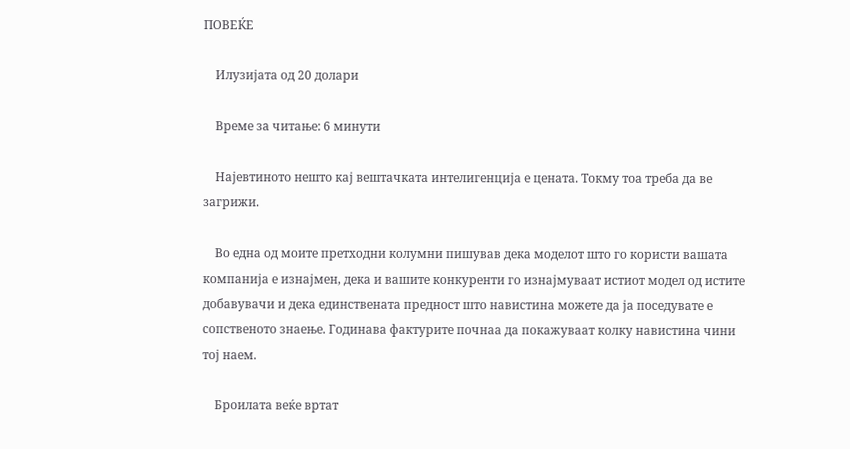ПОВЕЌЕ

    Илузијата од 20 долари

    Време зa читање: 6 минути

    Најевтиното нешто кај вештачката интелигенција е цената. Токму тоа треба да ве загрижи.

    Во една од моите претходни колумни пишував дека моделот што го користи вашата компанија е изнајмен, дека и вашите конкуренти го изнајмуваат истиот модел од истите добавувачи и дека единствената предност што навистина можете да ја поседувате е сопственото знаење. Годинава фактурите почнаа да покажуваат колку навистина чини тој наем.

    Броилата веќе вртат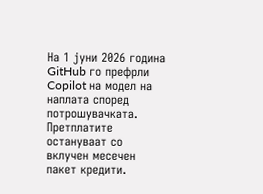На 1 јуни 2026 година GitHub го префрли Copilot на модел на наплата според потрошувачката. Претплатите остануваат со вклучен месечен пакет кредити.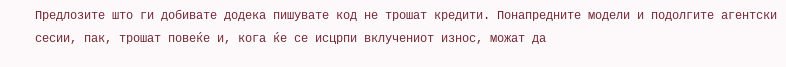Предлозите што ги добивате додека пишувате код не трошат кредити. Понапредните модели и подолгите агентски сесии, пак, трошат повеќе и, кога ќе се исцрпи вклучениот износ, можат да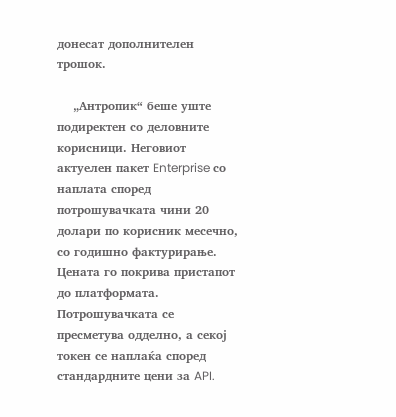донесат дополнителен трошок.

    „Антропик“ беше уште подиректен со деловните корисници. Неговиот актуелен пакет Enterprise со наплата според потрошувачката чини 20 долари по корисник месечно, со годишно фактурирање. Цената го покрива пристапот до платформата. Потрошувачката се пресметува одделно, а секој токен се наплаќа според стандардните цени за API.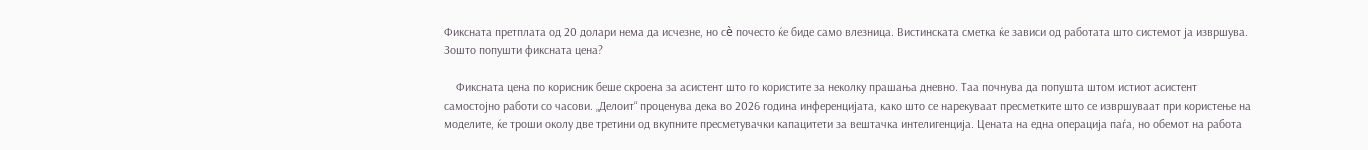Фиксната претплата од 20 долари нема да исчезне, но сè почесто ќе биде само влезница. Вистинската сметка ќе зависи од работата што системот ја извршува. Зошто попушти фиксната цена?

    Фиксната цена по корисник беше скроена за асистент што го користите за неколку прашања дневно. Таа почнува да попушта штом истиот асистент самостојно работи со часови. „Делоит“ проценува дека во 2026 година инференцијата, како што се нарекуваат пресметките што се извршуваат при користење на моделите, ќе троши околу две третини од вкупните пресметувачки капацитети за вештачка интелигенција. Цената на една операција паѓа, но обемот на работа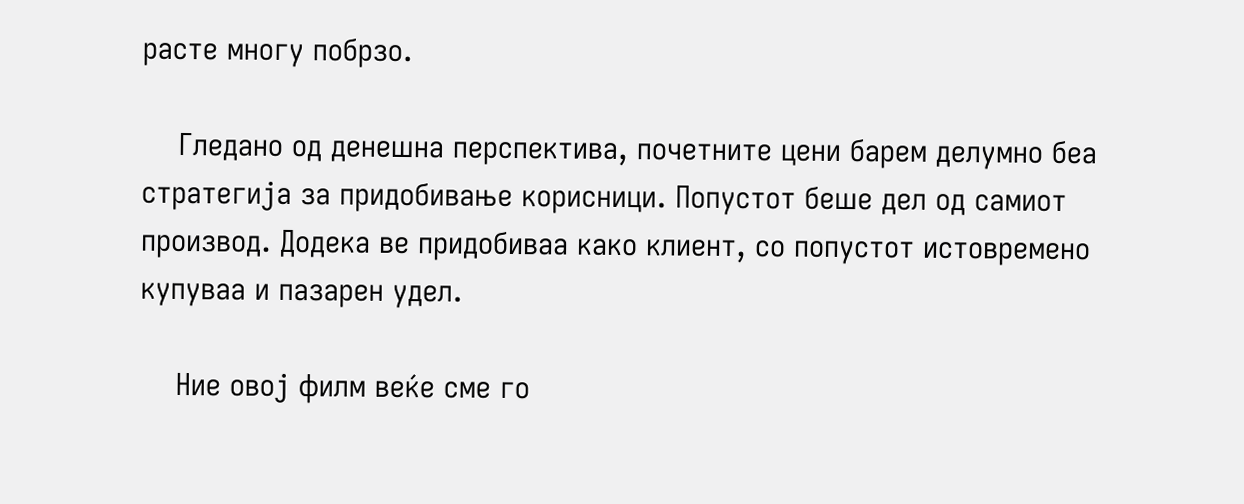расте многу побрзо.

    Гледано од денешна перспектива, почетните цени барем делумно беа стратегија за придобивање корисници. Попустот беше дел од самиот производ. Додека ве придобиваа како клиент, со попустот истовремено купуваа и пазарен удел.

    Ние овој филм веќе сме го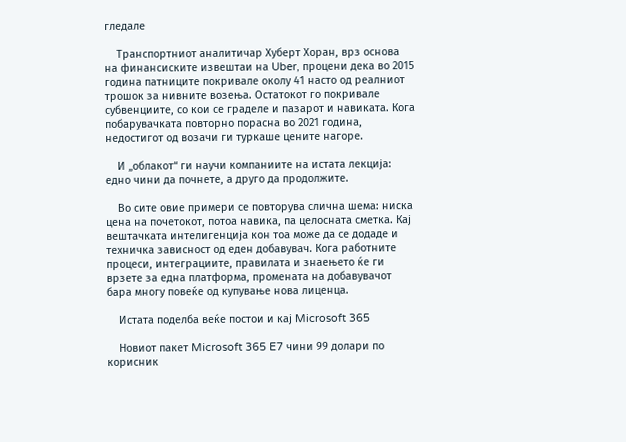гледале

    Транспортниот аналитичар Хуберт Хоран, врз основа на финансиските извештаи на Uber, процени дека во 2015 година патниците покривале околу 41 насто од реалниот трошок за нивните возења. Остатокот го покривале субвенциите, со кои се граделе и пазарот и навиката. Кога побарувачката повторно порасна во 2021 година, недостигот од возачи ги туркаше цените нагоре.

    И „облакот“ ги научи компаниите на истата лекција: едно чини да почнете, а друго да продолжите.

    Во сите овие примери се повторува слична шема: ниска цена на почетокот, потоа навика, па целосната сметка. Кај вештачката интелигенција кон тоа може да се додаде и техничка зависност од еден добавувач. Кога работните процеси, интеграциите, правилата и знаењето ќе ги врзете за една платформа, промената на добавувачот бара многу повеќе од купување нова лиценца.

    Истата поделба веќе постои и кај Microsoft 365

    Новиот пакет Microsoft 365 E7 чини 99 долари по корисник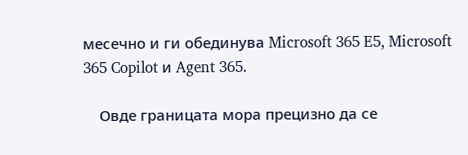месечно и ги обединува Microsoft 365 E5, Microsoft 365 Copilot и Agent 365.

    Овде границата мора прецизно да се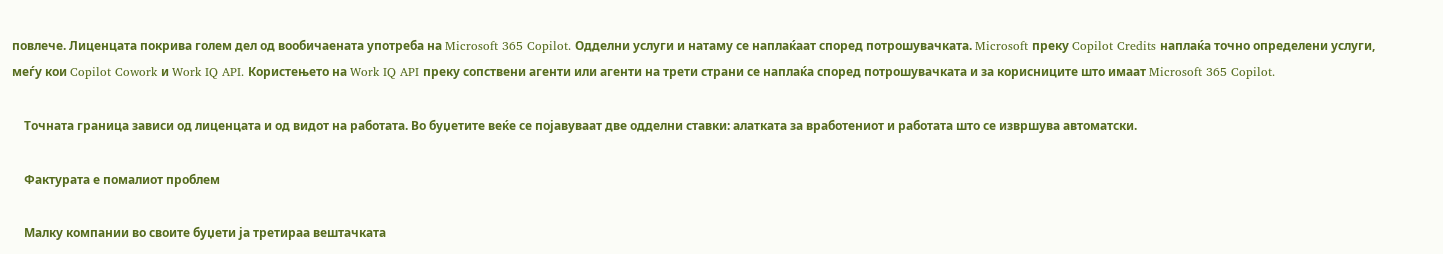повлече. Лиценцата покрива голем дел од вообичаената употреба на Microsoft 365 Copilot. Одделни услуги и натаму се наплаќаат според потрошувачката. Microsoft преку Copilot Credits наплаќа точно определени услуги, меѓу кои Copilot Cowork и Work IQ API. Користењето на Work IQ API преку сопствени агенти или агенти на трети страни се наплаќа според потрошувачката и за корисниците што имаат Microsoft 365 Copilot.

    Точната граница зависи од лиценцата и од видот на работата. Во буџетите веќе се појавуваат две одделни ставки: алатката за вработениот и работата што се извршува автоматски.

    Фактурата е помалиот проблем

    Малку компании во своите буџети ја третираа вештачката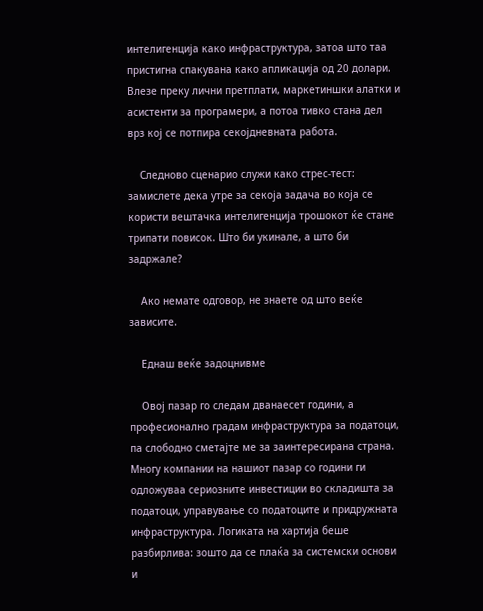интелигенција како инфраструктура, затоа што таа пристигна спакувана како апликација од 20 долари. Влезе преку лични претплати, маркетиншки алатки и асистенти за програмери, а потоа тивко стана дел врз кој се потпира секојдневната работа.

    Следново сценарио служи како стрес-тест: замислете дека утре за секоја задача во која се користи вештачка интелигенција трошокот ќе стане трипати повисок. Што би укинале, а што би задржале?

    Ако немате одговор, не знаете од што веќе зависите.

    Еднаш веќе задоцнивме

    Овој пазар го следам дванаесет години, а професионално градам инфраструктура за податоци, па слободно сметајте ме за заинтересирана страна. Многу компании на нашиот пазар со години ги одложуваа сериозните инвестиции во складишта за податоци, управување со податоците и придружната инфраструктура. Логиката на хартија беше разбирлива: зошто да се плаќа за системски основи и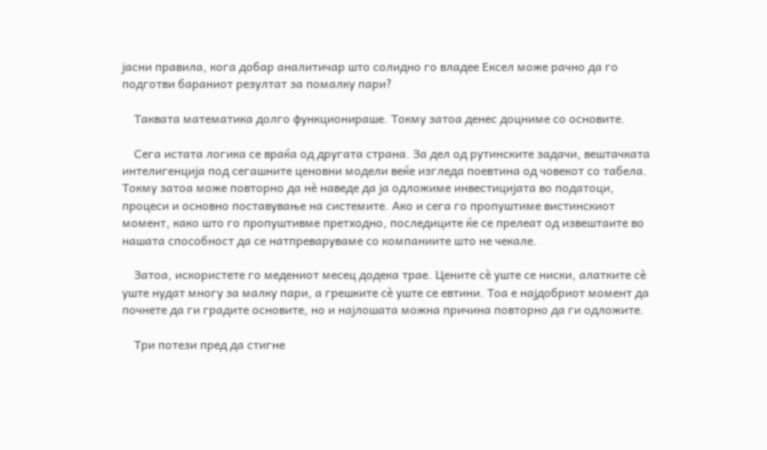јасни правила, кога добар аналитичар што солидно го владее Ексел може рачно да го подготви бараниот резултат за помалку пари?

    Таквата математика долго функционираше. Токму затоа денес доцниме со основите.

    Сега истата логика се враќа од другата страна. За дел од рутинските задачи, вештачката интелигенција под сегашните ценовни модели веќе изгледа поевтина од човекот со табела. Токму затоа може повторно да нè наведе да ја одложиме инвестицијата во податоци, процеси и основно поставување на системите. Ако и сега го пропуштиме вистинскиот момент, како што го пропуштивме претходно, последиците ќе се прелеат од извештаите во нашата способност да се натпреваруваме со компаниите што не чекале.

    Затоа, искористете го медениот месец додека трае. Цените сè уште се ниски, алатките сè уште нудат многу за малку пари, а грешките сè уште се евтини. Тоа е најдобриот момент да почнете да ги градите основите, но и најлошата можна причина повторно да ги одложите.

    Три потези пред да стигне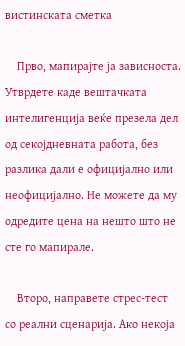вистинската сметка

    Прво, мапирајте ја зависноста. Утврдете каде вештачката интелигенција веќе презела дел од секојдневната работа, без разлика дали е официјално или неофицијално. Не можете да му одредите цена на нешто што не сте го мапирале.

    Второ, направете стрес-тест со реални сценарија. Ако некоја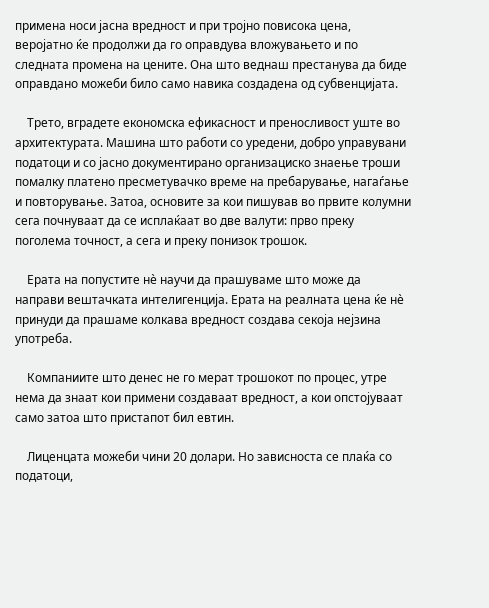примена носи јасна вредност и при тројно повисока цена, веројатно ќе продолжи да го оправдува вложувањето и по следната промена на цените. Она што веднаш престанува да биде оправдано можеби било само навика создадена од субвенцијата.

    Трето, вградете економска ефикасност и преносливост уште во архитектурата. Машина што работи со уредени, добро управувани податоци и со јасно документирано организациско знаење троши помалку платено пресметувачко време на пребарување, нагаѓање и повторување. Затоа, основите за кои пишував во првите колумни сега почнуваат да се исплаќаат во две валути: прво преку поголема точност, а сега и преку понизок трошок.

    Ерата на попустите нè научи да прашуваме што може да направи вештачката интелигенција. Ерата на реалната цена ќе нè принуди да прашаме колкава вредност создава секоја нејзина употреба.

    Компаниите што денес не го мерат трошокот по процес, утре нема да знаат кои примени создаваат вредност, а кои опстојуваат само затоа што пристапот бил евтин.

    Лиценцата можеби чини 20 долари. Но зависноста се плаќа со податоци,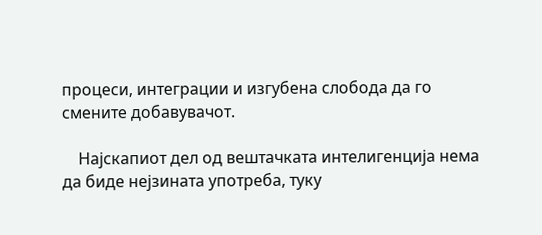процеси, интеграции и изгубена слобода да го смените добавувачот.

    Најскапиот дел од вештачката интелигенција нема да биде нејзината употреба, туку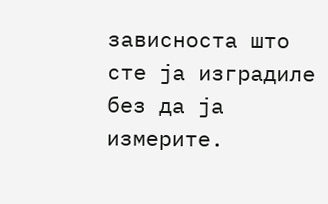зависноста што сте ја изградиле без да ја измерите.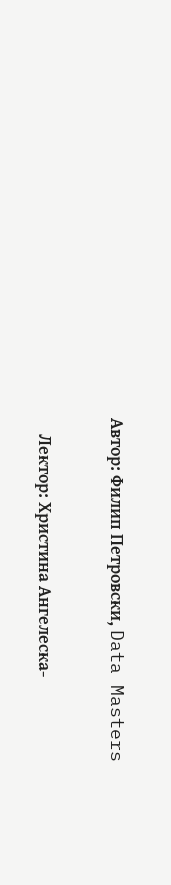Автор: Филип Петровски, Data Masters

    Лектор: Христина Ангелеска-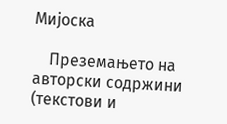Мијоска

    Преземањето на авторски содржини (текстови и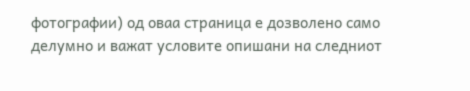фотографии) од оваа страница е дозволено само делумно и важат условите опишани на следниот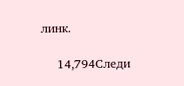линк.

    14,794Следи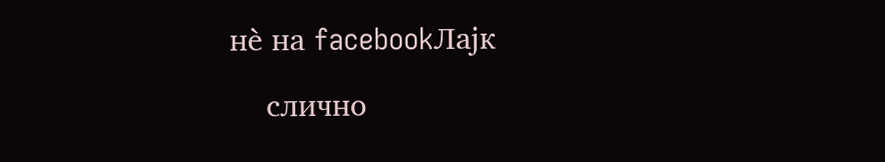нè на facebookЛајк

    слично